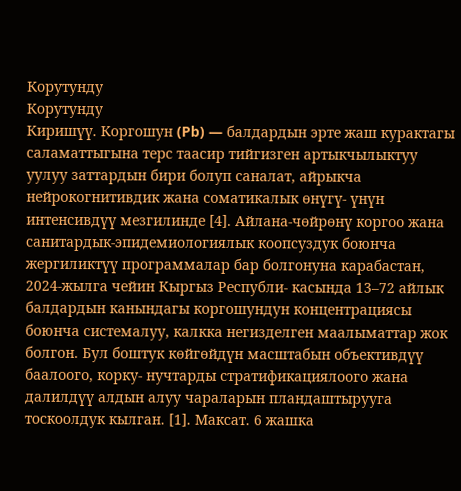Корутунду
Корутунду
Киришүү. Коргошун (Pb) — балдардын эрте жаш курактагы саламаттыгына терс таасир тийгизген артыкчылыктуу уулуу заттардын бири болуп саналат, айрыкча нейрокогнитивдик жана соматикалык өнүгү- үнүн интенсивдүү мезгилинде [4]. Айлана-чөйрөнү коргоо жана санитардык-эпидемиологиялык коопсуздук боюнча жергиликтүү программалар бар болгонуна карабастан, 2024-жылга чейин Кыргыз Республи- касында 13–72 айлык балдардын канындагы коргошундун концентрациясы боюнча системалуу, калкка негизделген маалыматтар жок болгон. Бул боштук көйгөйдүн масштабын объективдүү баалоого, корку- нучтарды стратификациялоого жана далилдүү алдын алуу чараларын пландаштырууга тоскоолдук кылган. [1]. Максат. 6 жашка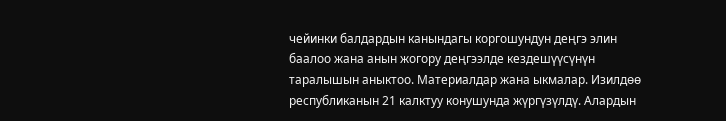чейинки балдардын канындагы коргошундун деңгэ элин баалоо жана анын жогору деңгээлде кездешүүсүнүн таралышын аныктоо. Материалдар жана ыкмалар. Изилдөө республиканын 21 калктуу конушунда жүргүзүлдү. Алардын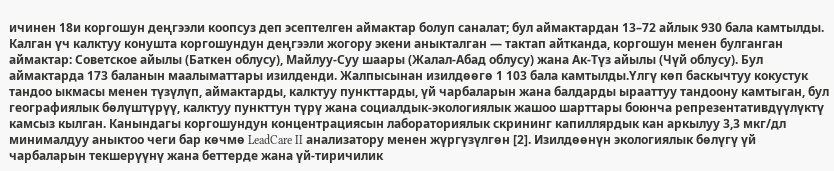ичинен 18и коргошун деңгээли коопсуз деп эсептелген аймактар болуп саналат; бул аймактардан 13–72 айлык 930 бала камтылды. Калган үч калктуу конушта коргошундун деңгээли жогору экени аныкталган — тактап айтканда, коргошун менен булганган аймактар: Советское айылы (Баткен облусу), Майлуу-Суу шаары (Жалал-Абад облусу) жана Ак-Түз айылы (Чүй облусу). Бул аймактарда 173 баланын маалыматтары изилденди. Жалпысынан изилдөөгө 1 103 бала камтылды.Үлгү көп баскычтуу кокустук тандоо ыкмасы менен түзүлүп, аймактарды, калктуу пункттарды, үй чарбаларын жана балдарды ырааттуу тандоону камтыган, бул географиялык бөлүштүрүү, калктуу пункттун түрү жана социалдык-экологиялык жашоо шарттары боюнча репрезентативдүүлүктү камсыз кылган. Канындагы коргошундун концентрациясын лабораториялык скрининг капиллярдык кан аркылуу 3,3 мкг/дл минималдуу аныктоо чеги бар көчмө LeadCare II анализатору менен жүргүзүлгөн [2]. Изилдөөнүн экологиялык бөлүгү үй чарбаларын текшерүүнү жана беттерде жана үй-тиричилик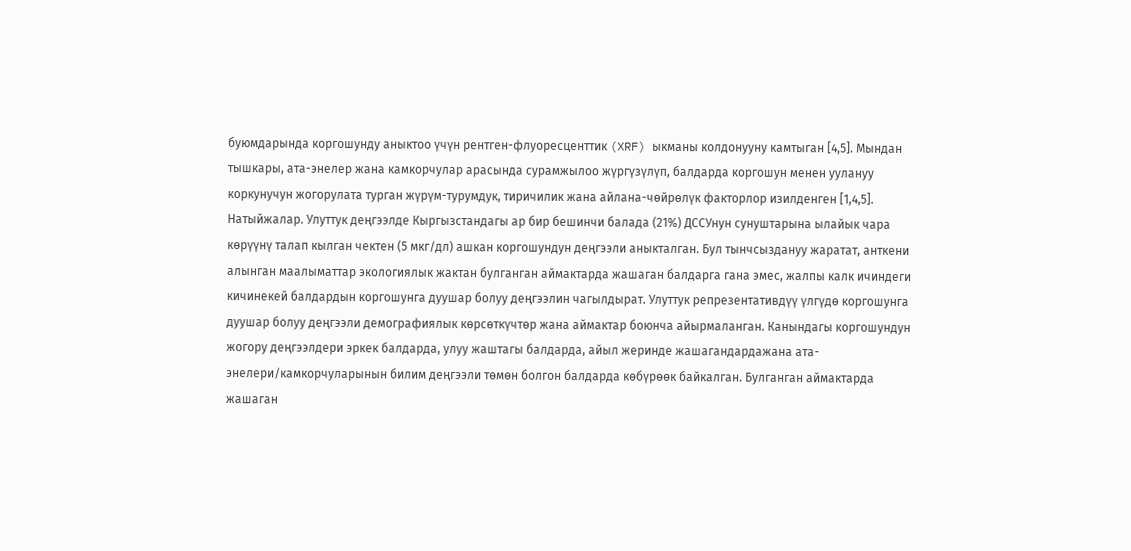буюмдарында коргошунду аныктоо үчүн рентген-флуоресценттик (XRF) ыкманы колдонууну камтыган [4,5]. Мындан тышкары, ата-энелер жана камкорчулар арасында сурамжылоо жүргүзүлүп, балдарда коргошун менен уулануу коркунучун жогорулата турган жүрүм-турумдук, тиричилик жана айлана-чөйрөлүк факторлор изилденген [1,4,5]. Натыйжалар. Улуттук деңгээлде Кыргызстандагы ар бир бешинчи балада (21%) ДССУнун сунуштарына ылайык чара көрүүнү талап кылган чектен (5 мкг/дл) ашкан коргошундун деңгээли аныкталган. Бул тынчсыздануу жаратат, анткени алынган маалыматтар экологиялык жактан булганган аймактарда жашаган балдарга гана эмес, жалпы калк ичиндеги кичинекей балдардын коргошунга дуушар болуу деңгээлин чагылдырат. Улуттук репрезентативдүү үлгүдө коргошунга дуушар болуу деңгээли демографиялык көрсөткүчтөр жана аймактар боюнча айырмаланган. Канындагы коргошундун жогору деңгээлдери эркек балдарда, улуу жаштагы балдарда, айыл жеринде жашагандардажана ата-энелери/камкорчуларынын билим деңгээли төмөн болгон балдарда көбүрөөк байкалган. Булганган аймактарда жашаган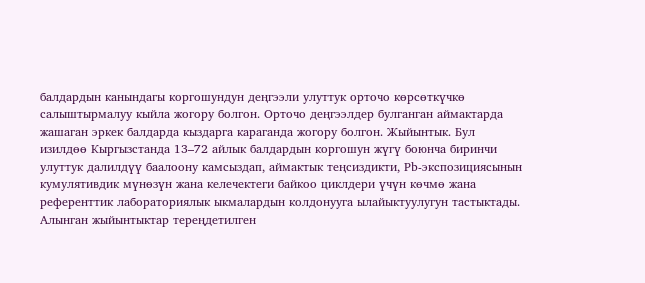балдардын канындагы коргошундун деңгээли улуттук орточо көрсөткүчкө салыштырмалуу кыйла жогору болгон. Орточо деңгээлдер булганган аймактарда жашаган эркек балдарда кыздарга караганда жогору болгон. Жыйынтык. Бул изилдөө Кыргызстанда 13–72 айлык балдардын коргошун жүгү боюнча биринчи улуттук далилдүү баалоону камсыздап, аймактык теңсиздикти, Pb-экспозициясынын кумулятивдик мүнөзүн жана келечектеги байкоо циклдери үчүн көчмө жана референттик лабораториялык ыкмалардын колдонууга ылайыктуулугун тастыктады. Алынган жыйынтыктар тереңдетилген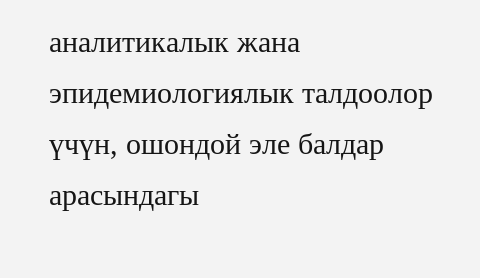аналитикалык жана эпидемиологиялык талдоолор үчүн, ошондой эле балдар арасындагы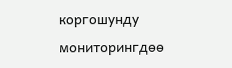коргошунду мониторингдөө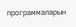программаларын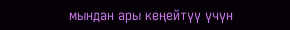мындан ары кеңейтүү үчүн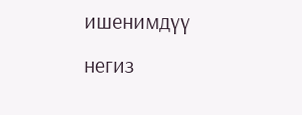ишенимдүү негиз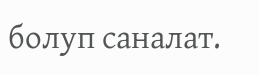болуп саналат.